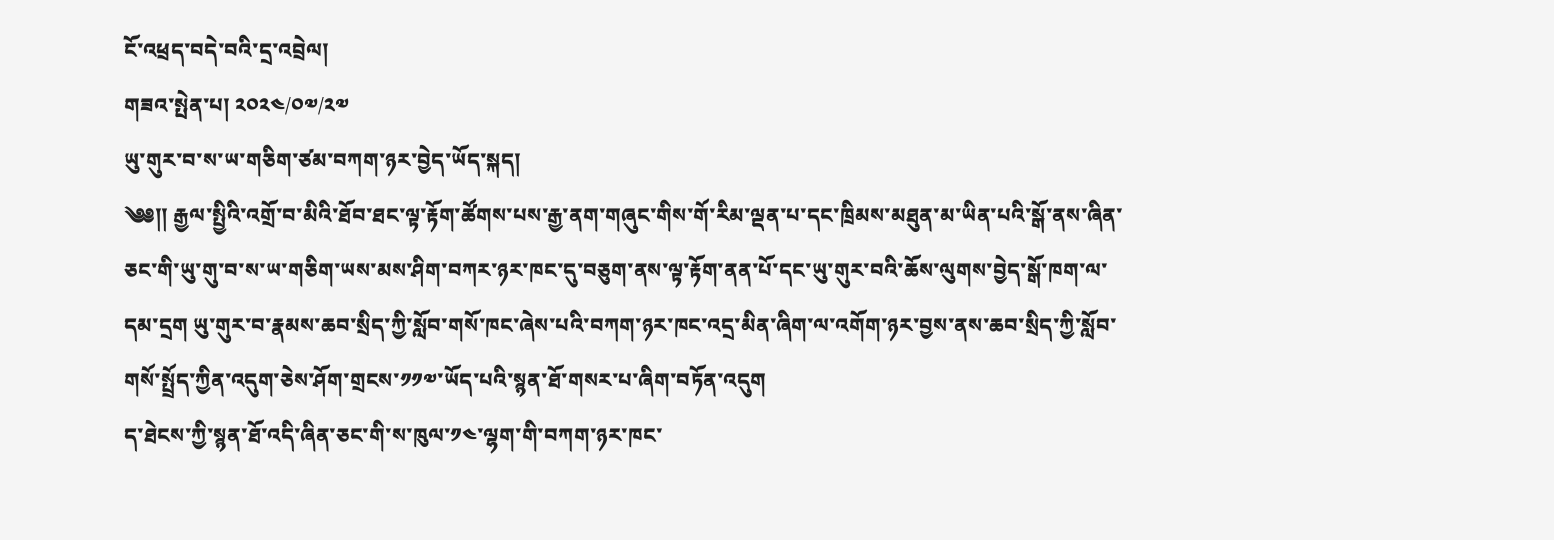ངོ་འཕྲད་བདེ་བའི་དྲ་འབྲེལ།
གཟའ་སྤེན་པ། ༢༠༢༤/༠༧/༢༧
ཡུ་གུར་བ་ས་ཡ་གཅིག་ཙམ་བཀག་ཉར་བྱེད་ཡོད་སྐད།
༄༅།། རྒྱལ་སྤྱིའི་འགྲོ་བ་མིའི་ཐོབ་ཐང་ལྟ་རྟོག་ཚོགས་པས་རྒྱ་ནག་གཞུང་གིས་གོ་རིམ་ལྡན་པ་དང་ཁྲིམས་མཐུན་མ་ཡིན་པའི་སྒོ་ནས་ཞིན་ཅང་གི་ཡུ་གུ་བ་ས་ཡ་གཅིག་ཡས་མས་ཤིག་བཀར་ཉར་ཁང་དུ་བཅུག་ནས་ལྟ་རྟོག་ནན་པོ་དང་ཡུ་གུར་བའི་ཆོས་ལུགས་བྱེད་སྒོ་ཁག་ལ་དམ་དྲག ཡུ་གུར་བ་རྣམས་ཆབ་སྲིད་ཀྱི་སློབ་གསོ་ཁང་ཞེས་པའི་བཀག་ཉར་ཁང་འདྲ་མིན་ཞིག་ལ་འགོག་ཉར་བྱས་ནས་ཆབ་སྲིད་ཀྱི་སློབ་གསོ་སྤྲོད་ཀྱིན་འདུག་ཅེས་ཤོག་གྲངས་༡༡༧་ཡོད་པའི་སྙན་ཐོ་གསར་པ་ཞིག་བཏོན་འདུག
ད་ཐེངས་ཀྱི་སྙན་ཐོ་འདི་ཞིན་ཅང་གི་ས་ཁུལ་༡༤་ལྷག་གི་བཀག་ཉར་ཁང་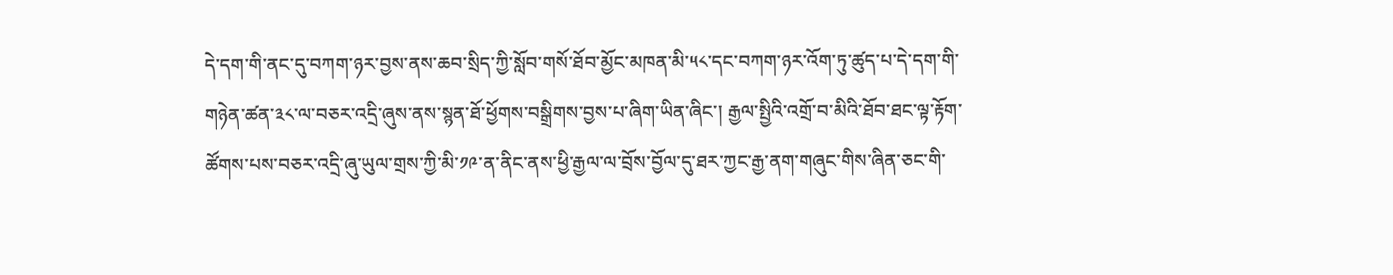དེ་དག་གི་ནང་དུ་བཀག་ཉར་བྱས་ནས་ཆབ་སྲིད་ཀྱི་སློབ་གསོ་ཐོབ་མྱོང་མཁན་མི་༥༨་དང་བཀག་ཉར་འོག་ཏུ་ཚུད་པ་དེ་དག་གི་གཉེན་ཚན་༣༨་ལ་བཅར་འདྲི་ཞུས་ནས་སྙན་ཐོ་ཕྱོགས་བསྒྲིགས་བྱས་པ་ཞིག་ཡིན་ཞིང་། རྒྱལ་སྤྱིའི་འགྲོ་བ་མིའི་ཐོབ་ཐང་ལྟ་རྟོག་ཚོགས་པས་བཅར་འདྲི་ཞུ་ཡུལ་གྲས་ཀྱི་མི་༡༩་ན་ནིང་ནས་ཕྱི་རྒྱལ་ལ་བྲོས་བྱོལ་དུ་ཐར་ཀྱང་རྒྱ་ནག་གཞུང་གིས་ཞིན་ཅང་གི་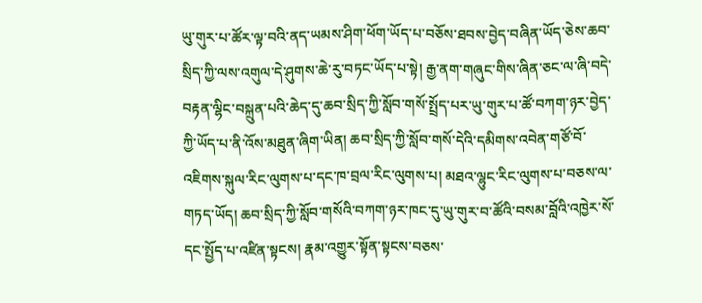ཡུ་གུར་པ་ཚོར་ལྟ་བའི་ནད་ཡམས་ཤིག་ཕོག་ཡོད་པ་བཅོས་ཐབས་བྱེད་བཞིན་ཡོད་ཅེས་ཆབ་སྲིད་ཀྱི་ལས་འགུལ་དེ་ཤུགས་ཆེ་རུ་བཏང་ཡོད་པ་སྟེ། རྒྱ་ནག་གཞུང་གིས་ཞིན་ཅང་ལ་ཞི་བདེ་བརྟན་ལྷིང་བསྐྲུན་པའི་ཆེད་དུ་ཆབ་སྲིད་ཀྱི་སློབ་གསོ་སྤྲོད་པར་ཡུ་གུར་པ་ཚོ་བཀག་ཉར་བྱེད་ཀྱི་ཡོད་པ་ནི་འོས་མཐུན་ཞིག་ཡིན། ཆབ་སྲིད་ཀྱི་སློབ་གསོ་དེའི་དམིགས་འབེན་གཙོ་བོ་འཇིགས་སྐུལ་རིང་ལུགས་པ་དང་ཁ་བྲལ་རིང་ལུགས་པ། མཐའ་ལྷུང་རིང་ལུགས་པ་བཅས་ལ་གཏད་ཡོད། ཆབ་སྲིད་ཀྱི་སློབ་གསོའི་བཀག་ཉར་ཁང་དུ་ཡུ་གུར་བ་ཚོའི་བསམ་བློའི་འཁྱེར་སོ་དང་སྤྱོད་པ་འཛིན་སྟངས། རྣམ་འགྱུར་སྟོན་སྟངས་བཅས་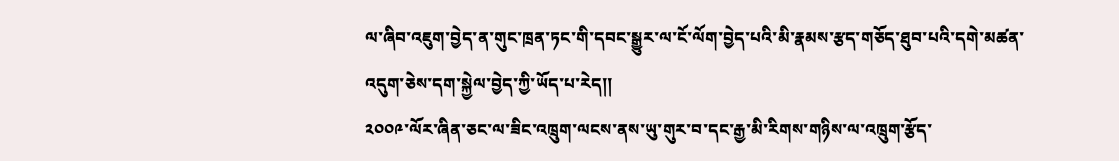ལ་ཞིབ་འཇུག་བྱེད་ན་གུང་ཁྲན་ཏང་གི་དབང་སྒྱུར་ལ་ངོ་ལོག་བྱེད་པའི་མི་རྣམས་རྩད་གཅོད་ཐུབ་པའི་དགེ་མཚན་འདུག་ཅེས་དག་སྐྱེལ་བྱེད་ཀྱི་ཡོད་པ་རེད།།
༢༠༠༩་ལོར་ཞིན་ཅང་ལ་ཟིང་འཁྲུག་ལངས་ནས་ཡུ་གུར་བ་དང་རྒྱ་མི་རིགས་གཉིས་ལ་འཁྲུག་རྩོད་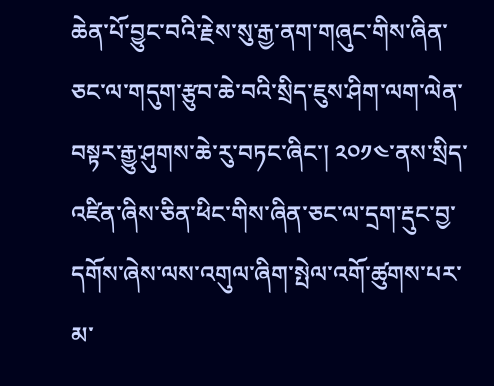ཆེན་པོ་བྱུང་བའི་རྗེས་སུ་རྒྱ་ནག་གཞུང་གིས་ཞིན་ཅང་ལ་གདུག་རྩུབ་ཆེ་བའི་སྲིད་ཇུས་ཤིག་ལག་ལེན་བསྟར་རྒྱུ་ཤུགས་ཆེ་རུ་བཏང་ཞིང་། ༢༠༡༤་ནས་སྲིད་འཛིན་ཞིས་ཅིན་ཕིང་གིས་ཞིན་ཅང་ལ་དྲག་རྡུང་བྱ་དགོས་ཞེས་ལས་འགུལ་ཞིག་སྤེལ་འགོ་ཚུགས་པར་མ་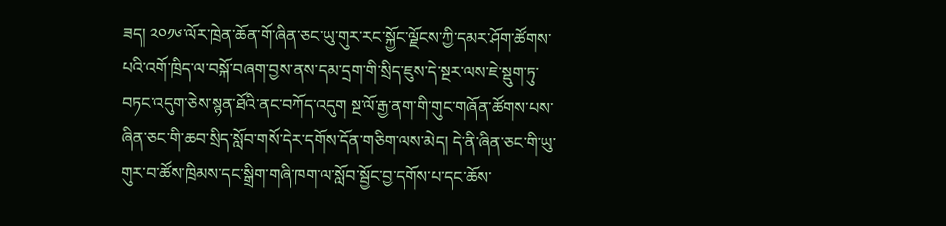ཟད། ༢༠༡༦་ལོར་ཁྲེན་ཆོན་གོ་ཞིན་ཅང་ཡུ་གུར་རང་སྐྱོང་ལྗོངས་ཀྱི་དམར་ཤོག་ཚོགས་པའི་འགོ་ཁྲིད་ལ་བསྐོ་བཞག་བྱས་ནས་དམ་དྲག་གི་སྲིད་ཇུས་དེ་སྔར་ལས་ཇེ་སྡུག་ཏུ་བཏང་འདུག་ཅེས་སྙན་ཐོའི་ནང་བཀོད་འདུག སྔ་ལོ་རྒྱ་ནག་གི་གུང་གཞོན་ཚོགས་པས་ཞིན་ཅང་གི་ཆབ་སྲིད་སློབ་གསོ་དེར་དགོས་དོན་གཅིག་ལས་མེད། དེ་ནི་ཞིན་ཅང་གི་ཡུ་གུར་བ་ཚོས་ཁྲིམས་དང་སྒྲིག་གཞི་ཁག་ལ་སློབ་སྦྱོང་བྱ་དགོས་པ་དང་ཆོས་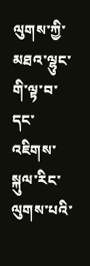ལུགས་ཀྱི་མཐའ་ལྷུང་གི་ལྟ་བ་དང་འཇིགས་སྐུལ་རིང་ལུགས་པའི་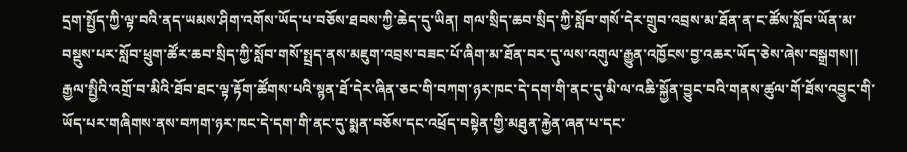དྲག་སྤྱོད་ཀྱི་ལྟ་བའི་ནད་ཡམས་ཤིག་འགོས་ཡོད་པ་བཅོས་ཐབས་ཀྱི་ཆེད་དུ་ཡིན། གལ་སྲིད་ཆབ་སྲིད་ཀྱི་སློབ་གསོ་དེར་གྲུབ་འབྲས་མ་ཐོན་ན་ང་ཚོས་སློབ་ཡོན་མ་བསྡུས་པར་སློབ་ཕྲུག་ཚོར་ཆབ་སྲིད་ཀྱི་སློབ་གསོ་སྤྲད་ནས་མཇུག་འབྲས་བཟང་པོ་ཞིག་མ་ཐོན་བར་དུ་ལས་འགུལ་རྒྱུན་འཁྱོངས་བྱ་འཆར་ཡོད་ཅེས་ཞེས་བསྒྲགས།།
རྒྱལ་སྤྱིའི་འགྲོ་བ་མིའི་ཐོབ་ཐང་ལྟ་རྟོག་ཚོགས་པའི་སྙན་ཐོ་དེར་ཞིན་ཅང་གི་བཀག་ཉར་ཁང་དེ་དག་གི་ནང་དུ་མི་ལ་འཆི་སྐྱོན་བྱུང་བའི་གནས་ཚུལ་གོ་ཐོས་འབྱུང་གི་ཡོད་པར་གཞིགས་ནས་བཀག་ཉར་ཁང་དེ་དག་གི་ནང་དུ་སྨན་བཅོས་དང་འཕྲོད་བསྟེན་གྱི་མཐུན་རྐྱེན་ཞན་པ་དང་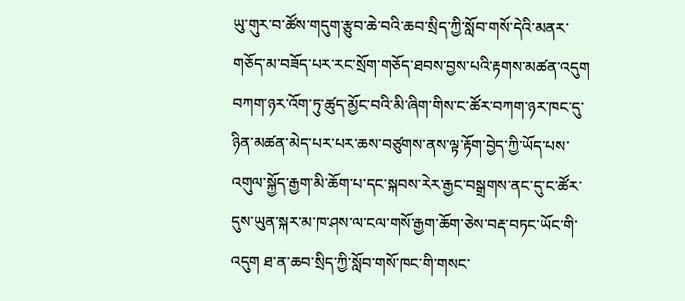ཡུ་གུར་བ་ཚོས་གདུག་རྩུབ་ཆེ་བའི་ཆབ་སྲིད་ཀྱི་སློབ་གསོ་དེའི་མནར་གཅོད་མ་བཟོད་པར་རང་སྲོག་གཅོད་ཐབས་བྱས་པའི་རྟགས་མཚན་འདུག བཀག་ཉར་འོག་ཏུ་ཚུད་མྱོང་བའི་མི་ཞིག་གིས་ང་ཚོར་བཀག་ཉར་ཁང་དུ་ཉིན་མཚན་མེད་པར་པར་ཆས་བཙུགས་ནས་ལྟ་རྟོག་བྱེད་ཀྱི་ཡོད་པས་འགུལ་སྐྱོད་རྒྱག་མི་ཆོག་པ་དང་སྐབས་རེར་རྒྱང་བསྒྲགས་ནང་དུ་ང་ཚོར་དུས་ཡུན་སྐར་མ་ཁ་ཤས་ལ་ངལ་གསོ་རྒྱག་ཆོག་ཅེས་བརྡ་བཏང་ཡོང་གི་འདུག ཐ་ན་ཆབ་སྲིད་ཀྱི་སློབ་གསོ་ཁང་གི་གསང་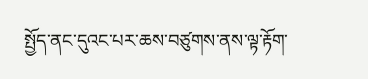སྤྱོད་ནང་དུའང་པར་ཆས་བཙུགས་ནས་ལྟ་རྟོག་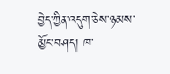བྱེད་ཀྱིན་འདུག་ཅེས་ཉམས་མྱོང་བཤད། ཁ་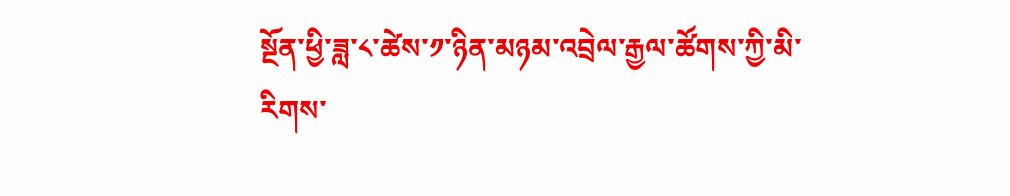སྔོན་ཕྱི་ཟླ་༨་ཚེས་༡་ཉིན་མཉམ་འབྲེལ་རྒྱལ་ཚོགས་ཀྱི་མི་རིགས་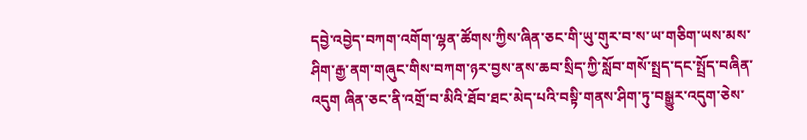དབྱེ་འབྱེད་བཀག་འགོག་ལྷན་ཚོགས་ཀྱིས་ཞིན་ཅང་གི་ཡུ་གུར་བ་ས་ཡ་གཅིག་ཡས་མས་ཤིག་རྒྱ་ནག་གཞུང་གིས་བཀག་ཉར་བྱས་ནས་ཆབ་སྲིད་ཀྱི་སློབ་གསོ་སྤྲད་དང་སྤྲོད་བཞིན་འདུག ཞིན་ཅང་ནི་འགྲོ་བ་མིའི་ཐོབ་ཐང་མེད་པའི་བསྟི་གནས་ཤིག་ཏུ་བསྒྱུར་འདུག་ཅེས་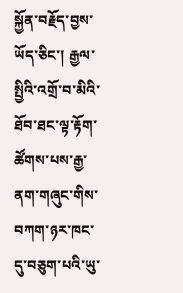སྐྱོན་བརྗོད་བྱས་ཡོད་ཅིང་། རྒྱལ་སྤྱིའི་འགྲོ་བ་མིའི་ཐོབ་ཐང་ལྟ་རྟོག་ཚོགས་པས་རྒྱ་ནག་གཞུང་གིས་བཀག་ཉར་ཁང་དུ་བཅུག་པའི་ཡུ་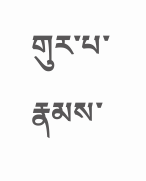གུར་པ་རྣམས་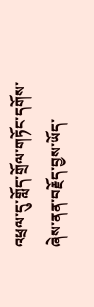འཕྲལ་དུ་གློད་གྲོལ་གཏོང་དགོས་ཞེས་ནན་བརྗོད་བྱས་ཡོད་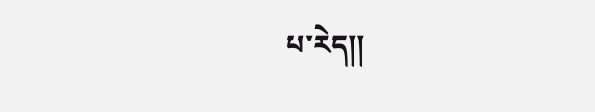པ་རེད།།